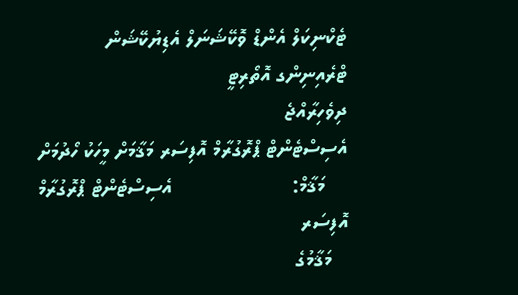ޓެކްނިކަލް އެންޑް ވޮކޭޝަނަލް އެޑިޔުކޭޝަން ޓްރެއިނިންގ އޮތޯރިޓީ
ދިވެހިރާއްޖެ
އެސިސްޓެންޓް ޕްރޮގުރާމް އޮފިސަރ މަޤާމަށް މީހަކު ހޯދުމަށް
    މަޤާމް:                     އެސިސްޓެންޓް ޕްރޮގުރާމް އޮފިސަރ
   މަޤާމުގެ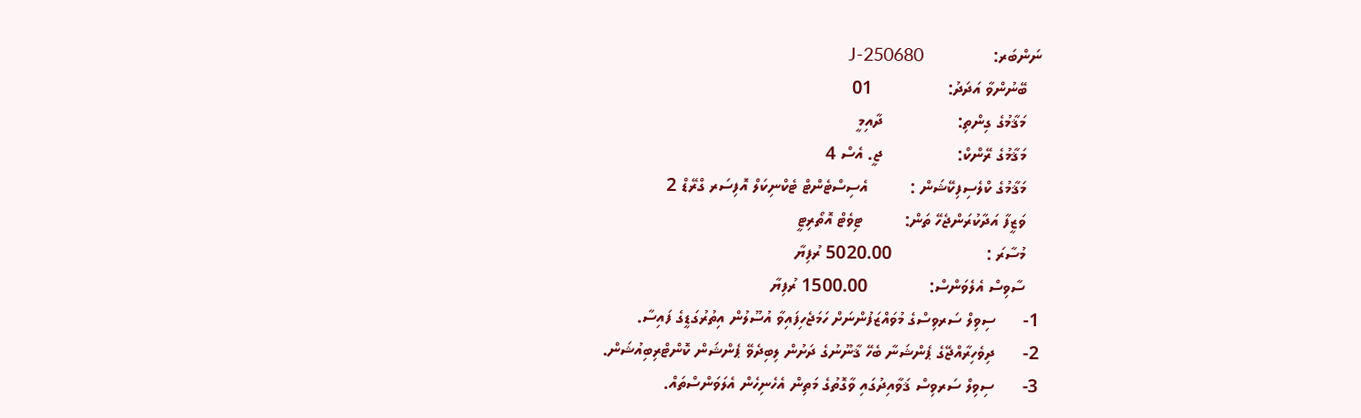ނަންބަރ:               J-250680
   ބޭނުންވާ އަދަދު:                01
   މަޤާމުގެ ގިންތި:                ދާއިމީ
   މަޤާމުގެ ރޭންކް:                ޖީ. އެސް 4
   މަޤާމުގެ ކްލެސިފިކޭޝަން :         އެސިސްޓެންޓް ޓެކްނިކަލް އޮފިސަރ ގްރޭޑް 2
   ވަޒީފާ އަދާކުރަންޖެހޭ ތަން:         ޓިވެޓް އޮތޯރިޓީ
   މުސާރަ :                    5020.00 ރުފިޔާ
   ސާވިސް އެލެވަންސް:             1500.00 ރުފިޔާ
1-      ސިވިލް ސަރވިސްގެ މުވައްޒަފުންނަށް ހަމަޖެހިފައިވާ އުސޫލުން އިތުރުގަޑީގެ ފައިސާ.
2-      ދިވެހިރާއްޖޭގެ ޕެންޝަނާ ބެހޭ ޤާނޫނުގެ ދަށުން ލިބިދެވޭ ޕެންޝަން ކޮންޓްރިބިއުޝަން.
3-      ސިވިލް ސަރވިސް ޤަވާއިދުގައި ވާގޮތުގެ މަތިން އެހެނިހެން އެލަވަންސްތައް.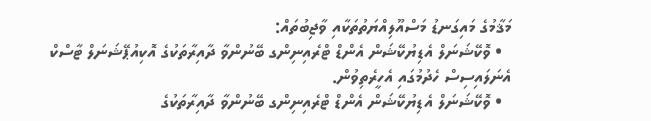މަޤާމުގެ މައިގަނޑު މަސްއޫލިއްޔަތުތަކާއި ވާޖިބުތައް:
  • ވޮކޭޝަނަލް އެޑިޔުކޭޝަން އެންޑް ޓްރެއިނިންގ ބޭނުންވާ ދާއިރާތަކުގެ އޮކިއުޕޭޝަނަލް ޓާސްކް އެނަލައިސިސް ހެދުމުގައި އެހީރެތިވުން.
  • ވޮކޭޝަނަލް އެޑިޔުކޭޝަން އެންޑް ޓްރެއިނިންގ ބޭނުންވާ ދާއިރާތަކުގެ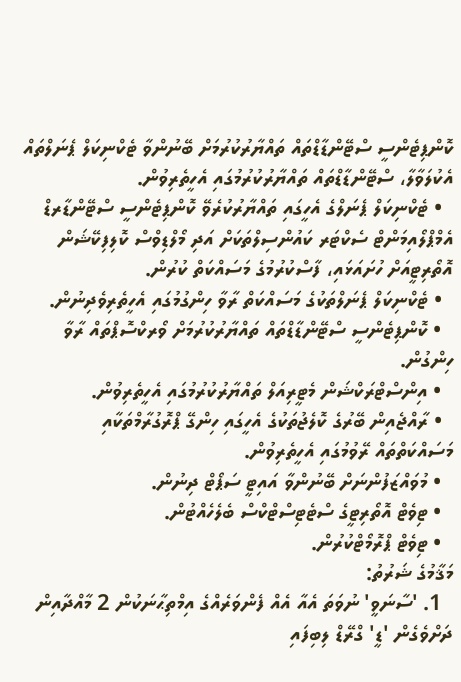ކޮންޕިޓެންސީ ސްޓޭންޑާޑްތައް ތައްޔާރުކުރުމަށް ބޭނުންވާ ޓެކްނިކަލް ޕެނަލްތައް އެކުލަވާލާ، ސްޓޭންޑާޑްތައް ތައްޔާރުކުރުމުގައި އެހީތެރިވުން.
  • ޓެކްނިކަލް ޕެނަލްގެ އެހީގައި ތައްޔާރުކުރެވޭ ކޮންޕިޓެންސީ ސްޓޭންޑާރޑް އެމްޕްލޯއިމަންޓް ސެކްޓަރ ކައުންސިލްތަކަށް އަދި މޯލްޑިވްސް ކޮލިފިކޭޝަން އޮތޯރިޓީއަށް ހުށައަޅައި، ފާސްކުރުމުގެ މަސައްކަތް ކުރުން.
  • ޓެކްނިކަލް ޕެނަލްތަކުގެ މަސައްކަތް ރާވާ ހިންގުމުގައި އެހީތެރިވެދިނުން.
  • ކޮންޕިޓެންސީ ސްޓޭންޑާޑްތައް ތައްޔާރުކުރުމަށް ވޯރކްސޮޕްތައް ރާވާ ހިންގުން.
  • އިންސްޓްރަކްޝަން މެޓީރިއަލް ތައްޔާރުކުރުމުގައި އެހީތެރިވުން.
  • ރާއްޖެއިން ބޭރުގެ ކޮލެޖުތަކުގެ އެހީގައި ހިންގޭ ޕްރޮގުރާމްތަކާއި މަސައްކަތްތައް ރޭވުމުގައި އެހީތެރިވުން.
  • މުވައްޒަފުންނަށް ބޭނުންވާ އައިޓީ ސަޕޯޓް ދިނުން.
  • ޓިވެޓް އޮތޯރިޓީގެ ސްޓެޓިސްޓްކްސް ބެލެހެއްޓުން.
  • ޓިވެޓް ޕްރޮމޯޓްކުރުން.
މަޤާމުގެ ޝަރުތު:
  1. 'ސާނަވީ' ނުވަތަ އެއާ އެއް ފެންވަރެއްގެ އިމްތިޙާނަކުން 2 މާއްދާއިން ދަށްވެގެން 'ޑީ' ގްރޭޑް ލިބިފައި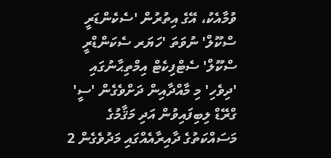ވުމާއެކު، އޭގެ އިތުރުން 'ސެކެންޑަރީ ސްކޫލް' ނުވަތަ 'ހަޔަރ ސެކަންޑްރީ ސްކޫލް' ސެޓްފިކެޓް އިމްތިޙާނުގައި 'ދިވެހި' މި މާއްދާއިން ދަށްވެގެން 'ސީ' ގްރޭޑް ލިބިފައިވުން އަދި މަޤާމުގެ މަސައްކަތުގެ ދާއިރާއެއްގައި މަދުވެގެން 2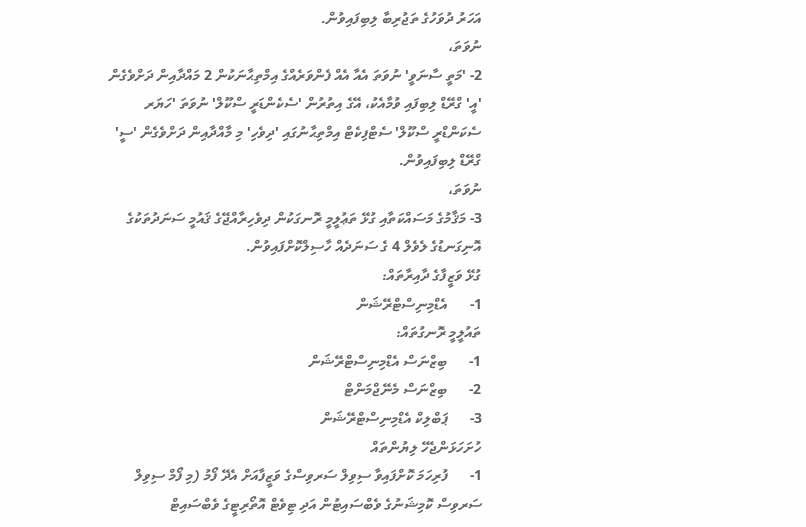އަހަރު ދުވަހުގެ ތަޖުރިބާ ލިބިފައިވުން.
ނުވަތަ،
2- 'މަތީ ސާނަވީ' ނުވަތަ އެއާ އެއް ފެންވަރެއްގެ އިމްތިޙާނަކުން 2 މައްދާއިން ދަށްވެގެން 'އީ' ގްރޭޑް ލިބިފައި ވުމާއެކު، އޭގެ އިތުރުން 'ސެކެންޑަރީ ސްކޫލް' ނުވަތަ 'ހަޔަރ ސެކަންޑްރީ ސްކޫލް' ސެޓްފިކެޓް އިމްތިޙާނުގައި 'ދިވެހި' މި މާއްދާއިން ދަށްވެގެން 'ސީ' ގްރޭޑް ލިބިފައިވުން.
ނުވަތަ،
3- މަޤާމުގެ މަސައްކަތާއި ގުޅޭ ތަޢުލީމީ ރޮނގަކުން ދިވެހިރާއްޖޭގެ ޤައުމީ ސަނަދުތަކުގެ އޮނިގަނޑުގެ ލެވެލް 4 ގެ ސަނަދެއް ހާސިލްކޮށްފައިވުން.
ގުޅޭ ވަޒީފާގެ ދާއިރާތައް:
1-      އެޑްމިނިސްޓްރޭޝަން
ތައުލީމީ ރޮނގުތައް:
1-      ބިޒްނަސް އެޑްމިނިސްޓްރޭޝަން
2-      ބިޒްނަސް މެނޭޖްމަންޓް
3-      ޕަބްލިކް އެޑްމިނިސްޓްރޭޝަން
ހުށަހަޅަންޖެހޭ ލިޔުންތައް
1-      ފުރިހަމަ ކޮށްފައިވާ ސިވިލް ސަރވިސްގެ ވަޒީފާއަށް އެދޭ ފޯމު (މި ފޯމް ސިވިލް ސަރވިސް ކޮމިޝަނުގެ ވެބްސައިޓުން އަދި ޓިވެޓް އޮތޯރިޓީގެ ވެބްސައިޓް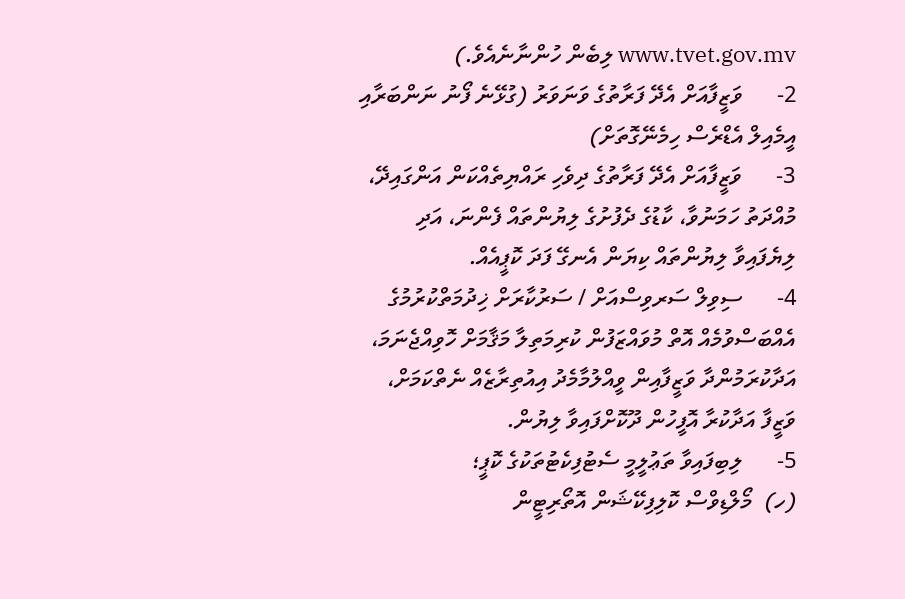www.tvet.gov.mv ލިބެން ހުންނާނެއެވެ.)
2-      ވަޒީފާއަށް އެދޭ ފަރާތުގެ ވަނަވަރު (ގުޅޭނެ ފޯނު ނަންބަރާއި އީމެއިލް އެޑްރެސް ހިމެނޭގޮތަށް)
3-      ވަޒީފާއަށް އެދޭ ފަރާތުގެ ދިވެހި ރައްޔިތެއްކަން އަންގައިދޭ، މުއްދަތު ހަމަނުވާ، ކާޑުގެ ދެފުށުގެ ލިޔުންތައް ފެންނަ، އަދި ލިޔެފައިވާ ލިޔުންތައް ކިޔަން އެނގޭ ފަދަ ކޮޕީއެއް.
4-      ސިވިލް ސަރވިސްއަށް / ސަރުކާރަށް ޚިދުމަތްކުރުމުގެ އެއްބަސްވުމެއް އޮތް މުވައްޒަފުން ކުރިމަތިލާ މަޤާމަށް ހޮވިއްޖެނަމަ، އަދާކުރަމުންދާ ވަޒީފާއިން ވީއްލުމާމެދު އިއުތިރާޒެއް ނެތްކަމަށް، ވަޒީފާ އަދާކުރާ އޮފީހުން ދޫކޮށްފައިވާ ލިޔުން.
5-      ލިބިފައިވާ ތަޢުލީމީ ސެޓުފިކެޓުތަކުގެ ކޮޕީ؛
(ހ)  މޯލްޑިވްސް ކޮލިފިކޭޝަން އޮތޯރިޓީން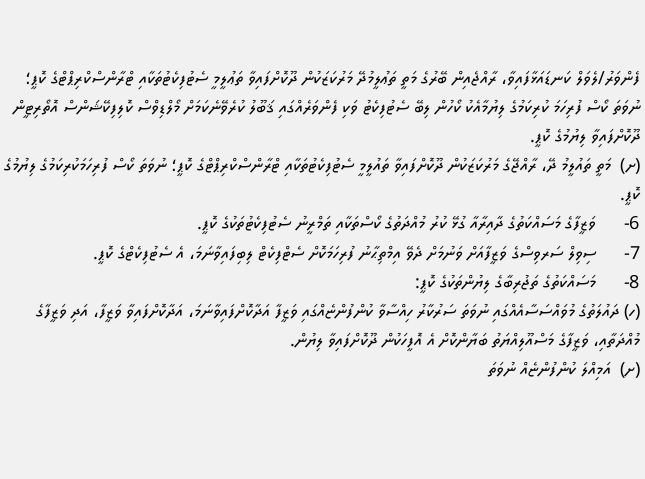ފެންވަރު/ލެވަލް ކަނޑައަޅާފައިވާ، ރާއްޖެއިން ބޭރުގެ މަތީ ތަޢުލީމުދޭ މަރުކަޒަކުން ދޫކޮށްފައިވާ ތަޢުލީމީ ސެޓުފިކެޓުތަކާއި ޓްރާންސްކްރިޕްޓްގެ ކޮޕީ؛  ނުވަތަ ކޯސް ފުރިހަމަ ކުރިކަމުގެ ލިޔުމާއެކު ކޯހުން ލިބޭ ސެޓުފިކެޓު ވަކި ފެންވަރެއްގައި ޤަބޫލު ކުރެވޭނެކަމަށް މޯލްޑިވްސް ކޮލިފިކޭޝަންސް އޮތޯރިޓީން ދޫކޮށްފައިވާ ލިޔުމުގެ ކޮޕީ.
(ށ)  މަތީ ތައުލީމު ދޭ، ރާއްޖޭގެ މަރުކަޒަކުން ދޫކޮށްފައިވާ ތައުލީމީ ސެޓުފިކެޓުތަކާއި ޓްރާންސްކްރިޕްޓްގެ ކޮޕީ؛ ނުވަތަ ކޯސް ފުރިހަމަކުރިކަމުގެ ލިޔުމުގެ ކޮޕީ.
6-      ވަޒީފާގެ މަސައްކަތުގެ ދާއިރާއާ ގުޅޭ ކުރު މުއްދަތުގެ ކޯސްތަކާއި ތަމްރީނު ސެޓުފިކެޓުތަކުގެ ކޮޕީ.
7-      ސިވިލް ސަރވިސްގެ ވަޒީފާއަށް ވަނުމަށް ދެވޭ އިމްތިޙާނު ފުރިހަމަކޮށް ސެޓްފިކެޓް ލިބިފައިވާނަމަ، އެ ސެޓުފިކެޓްގެ ކޮޕީ.
8-      މަސައްކަތުގެ ތަޖުރިބާގެ ލިޔުންތަކުގެ ކޮޕީ:
(ހ) ދައުލަތުގެ މުވައްސަސާއެއްގައި ނުވަތަ ސަރުކާރު ހިއްސާވާ ކުންފުންޏެއްގައި ވަޒީފާ އަދާކޮށްފައިވާނަމަ، އަދާކޮށްފައިވާ ވަޒީފާ، އަދި ވަޒީފާގެ މުއްދަތާއި، ވަޒީފާގެ މަސްއޫލިއްޔަތު ބަޔާންކޮށް އެ އޮފީހަކުން ދޫކޮށްފައިވާ ލިޔުން.
(ށ)  އަމިއްލަ ކުންފުންޏެއް ނުވަތަ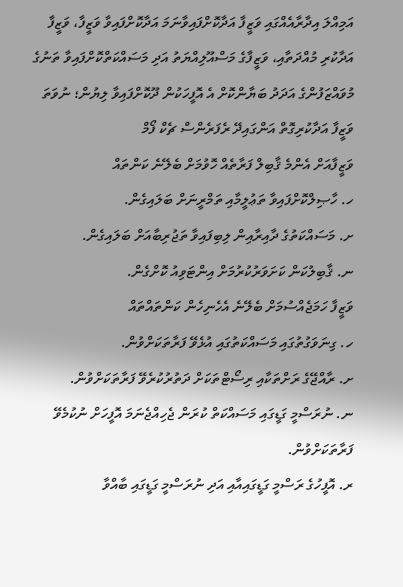އަމިއްލަ އިދާރާއެއްގައި ވަޒީފާ އަދާކޮށްފައިވާނަމަ އަދާކޮށްފައިވާ ވަޒީފާ، ވަޒީފާ އަދާކުރި މުއްދަތާއި، ވަޒީފާގެ މަސްއޫލިއްޔަތު އަދި މަސައްކަތްކޮށްފައިވާ ތަނުގެ މުވައްޒަފުންގެ އަދަދު ބަޔާންކޮށް އެ އޮފީހަކުން ދޫކޮށްފައިވާ ލިޔުން؛ ނުވަތަ ވަޒީފާ އަދާކުރިގޮތް އަންގައިދޭ ރެފަރެންސް ޗެކް ފޯމް
ވަޒީފާއަށް އެންމެ ޤާބިލް ފަރާތެއް ހޮވުމަށް ބެލޭނެ ކަންތައް
ހ. ހާޞިލްކޮށްފައިވާ ތަޢުލީމާއި ތަމްރީނަށް ބަލައިގެން.
ށ. މަސައްކަތުގެ ދާއިރާއިން ލިބިފައިވާ ތަޖުރިބާއަށް ބަލައިގެން.
ނ. ޤާބިލުކަން ކަށަވަރުކުރުމަށް އިންޓަވިއު ކޮށްގެން.
ވަޒީފާ ހަމަޖެއްސުމަށް ބެލޭނެ އެހެނިހެން ކަންތައްތައް
ހ. ގިނަވަގުތުގައި މަސައްކަތުގައި އުޅެވޭ ފަރާތަކަށްވުން.
ށ. ރާއްޖޭގެ ރަށްތަކާއި ރިސޯޓްތަކަށް ދަތުރުކުރެވޭ ފަރާތަކަށްވުން.
ނ. ނުރަސްމީ ގަޑީގައި މަސައްކަތް ކުރަން ޖެހިއްޖެނަމަ އޮފީހަށް ނުކުމެވޭ ފަރާތަކަށްވުން.
ރ. އޮފީހުގެ ރަސްމީ ގަޑީގައިއާއި އަދި ނުރަސްމީ ގަޑީގައި ބާއްވާ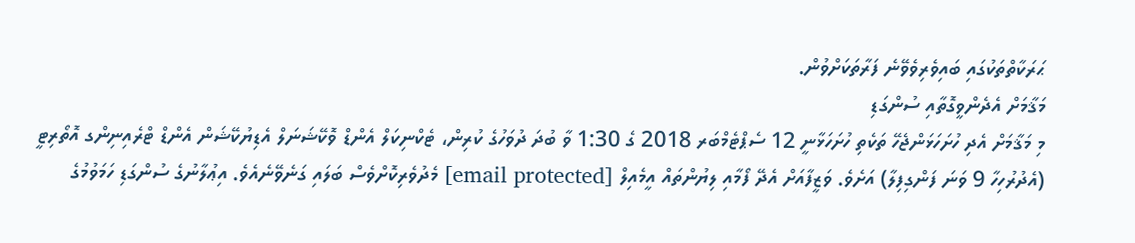ޙަރަކާތްތަކުގައި ބައިވެރިވެވޭނެ ފަރާތަކަށްވުން.
މަޤާމަށް އެދެންވީގޮތާއި ސުންގަޑި
މި މަޤާމަށް އެދި ހުށަހަޅަންޖެހޭ ތަކެތި ހުށަހަޅާނީ 12 ސެޕްޓެމްބަރ 2018 ގެ 1:30 ވާ ބުދަ ދުވަހުގެ ކުރިން، ޓެކްނިކަލް އެންޑް ވޮކޭޝަނަލް އެޑިޔުކޭޝަން އެންޑް ޓްރެއިނިންގ އޮތޯރިޓީ (އެދުރުހިހާ 9 ވަނަ ފަންގިފިލާ) އަށެވެ. ވަޒީފާއަށް އެދޭ ފޯމާއި ލިޔުންތައް އީމެއިލް [email protected] މެދުވެރިކޮށްވެސް ބަލައި ގަނެވޭނެއެވެ. އިޢުލާނުގެ ސުންގަޑި ހަމަވުމުގެ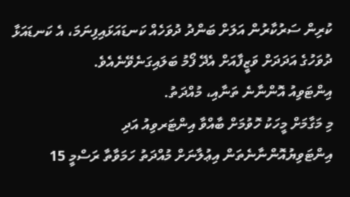ކުރިން ސަރުކާރުން އަލަށް ބަންދު ދުވަހެއް ކަނޑައަޅައިފިނަމަ، އެ ކަނޑައަޅާ ދުވަހުގެ އަދަދަށް ވަޒީފާއަށް އެދޭ ފޯމު ބަލައިގަނެވޭނެއެވެ.
އިންޓަވިއު އޮންނާނެ ތަނާއި، މުއްދަތު.
މި މަގާމަށް މީހަކު ހޮވުމަށް ބާއްވާ އިންޓަރވިއު އަދި އިންޓަވިޔުއޮންނާނެތަން އިޢުލާނަށް މުއްދަތު ހަމަވާތާ ރަސްމީ 15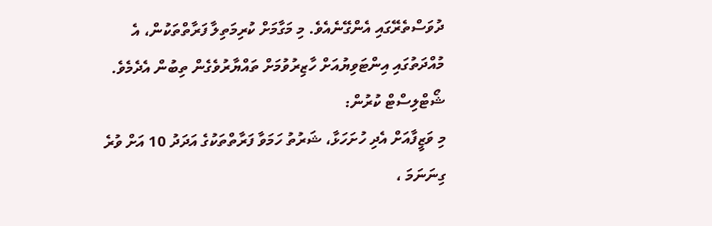ދުވަސްތެރޭގައި އެންގޭނެއެވެ. މި މަގާމަށް ކުރިމަތިލާ ފަރާތްތަކުން، އެ މުއްދަތުގައި އިންޓަވިޔުއަށް ހާޒިރުވުމަށް ތައްޔާރުވެގެން ތިބުން އެދެމެވެ.
ޝޯޓްލިސްޓް ކުރުން:
މި ވަޒީފާއަށް އެދި ހުށަހަޅާ، ޝަރުތު ހަމަވާ ފަރާތްތަކުގެ އަދަދު 10 އަށް ވުރެ ގިނަނަމަ ،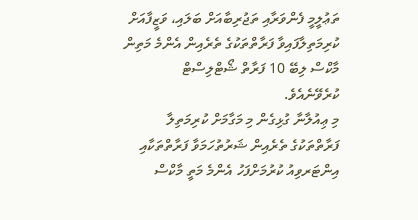ތަޢުލީމީ ފެންވަރާއި ތަޖުރިބާއަށް ބަލައި، ވަޒީފާއަށް ކުރިމަތިލާފައިވާ ފަރާތްތަކުގެ ތެރެއިން އެންމެ މަތިން މާކްސް ލިބޭ 10 ފަރާތް ޝޯޓްލިސްޓް ކުރެވޭނެއެވެ.
މި ޢިއުލާނާ ގުޅިގެން މި މަގާމަށް ކުރިމަތިލާ ފަރާތްތަކުގެ ތެރެއިން ޝަރުތުހަމަވާ ފަރާތްތަކާއި އިންޓަރވިއު ކުރުމަށްފަހު އެންމެ މަތީ މާކްސް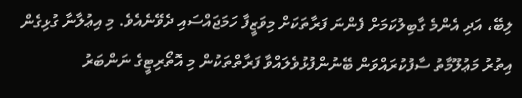ލިބޭ، އަދި އެންމެ ގާބިލުކަމަށް ފެންނަ ފަރާތަކަށް މިވަޒީފާ ހަމަޖައްސައި ދެވޭނެއެވެ. މި އިޢުލާނާ ގުޅިގެން އިތުރު މަޢުލޫމާތު ސާފުކުރައްވަން ބޭނުންފުޅުވެލައްވާ ފަރާތްތަކުން މި އޮތޯރިޓީގެ ނަންބަރު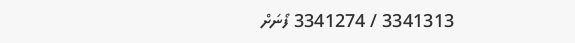3341313 / 3341274 ފޯނަށް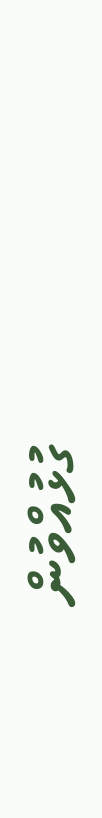ގުޅުއްވުން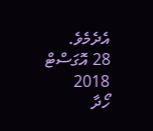އެދެމެވެ.
28 އޮގަސްޓް 2018
ހޯދާ